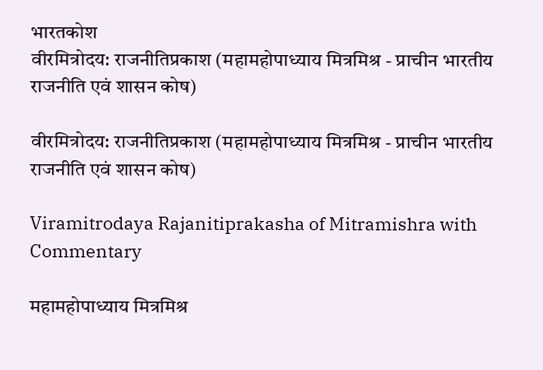भारतकोश
वीरमित्रोदय: राजनीतिप्रकाश (महामहोपाध्याय मित्रमिश्र - प्राचीन भारतीय राजनीति एवं शासन कोष)

वीरमित्रोदय: राजनीतिप्रकाश (महामहोपाध्याय मित्रमिश्र - प्राचीन भारतीय राजनीति एवं शासन कोष)

Viramitrodaya Rajanitiprakasha of Mitramishra with Commentary

महामहोपाध्याय मित्रमिश्र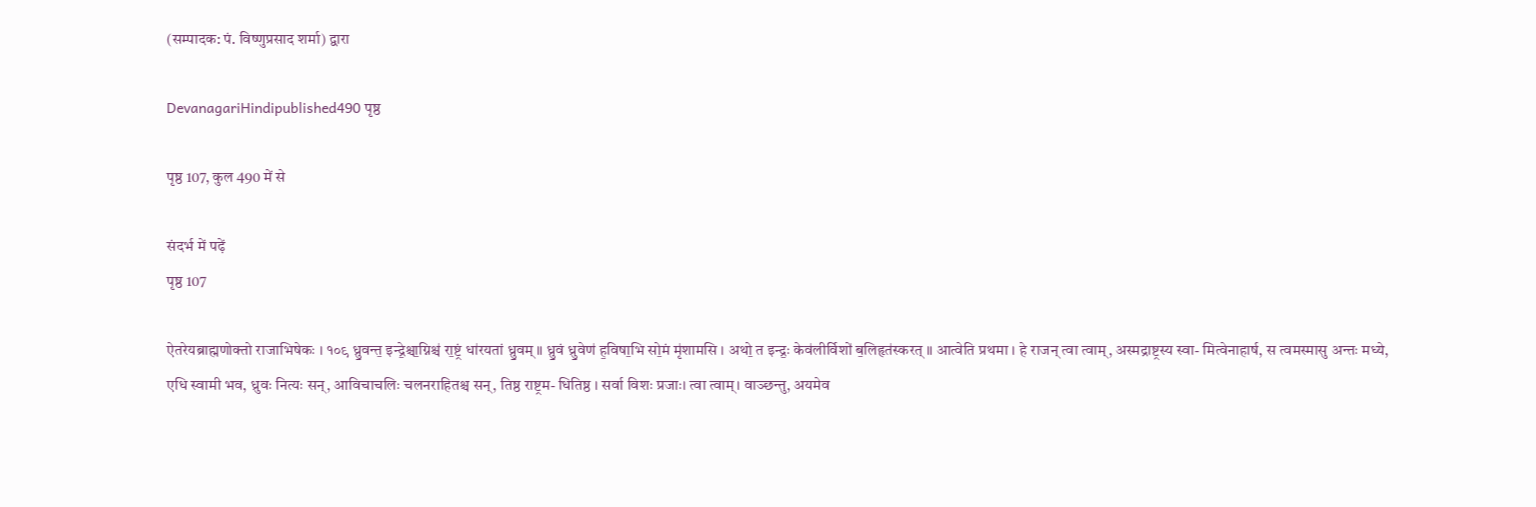(सम्पादक: पं. विष्णुप्रसाद शर्मा) द्वारा

DevanagariHindipublished490 पृष्ठ

पृष्ठ 107, कुल 490 में से

संदर्भ में पढ़ें
पृष्ठ 107

ऐतरेयब्राह्मणोक्तो राजाभिषेकः । १०९ ध्रु॒वन्त॒ इन्द्रे॒श्चा॒ग्निश्च॑ रा॒ष्ट्रं धा॑रयतां ध्रु॒वम् ॥ ध्रु॒वं ध्रु॒वेण॑ ह॒विषा॒भि सो॒मं मृ॑शामसि । अथो॒ त इन्द्रः॒ केव॑लीर्विशो॑ ब॒लिहृत॑स्करत् ॥ आत्वेति प्रथमा । हे राजन् त्वा त्वाम्, अस्मद्राष्ट्रस्य स्वा- मित्वेनाहार्ष, स त्वमस्मासु अन्तः मध्ये, एधि स्वामी भव, ध्रुवः नित्यः सन्, आविचाचलिः चलनराहितश्च सन्, तिष्ठ राष्ट्रम- धितिष्ठ । सर्वा विशः प्रजाः। त्वा त्वाम्। वाञ्छन्तु, अयमेव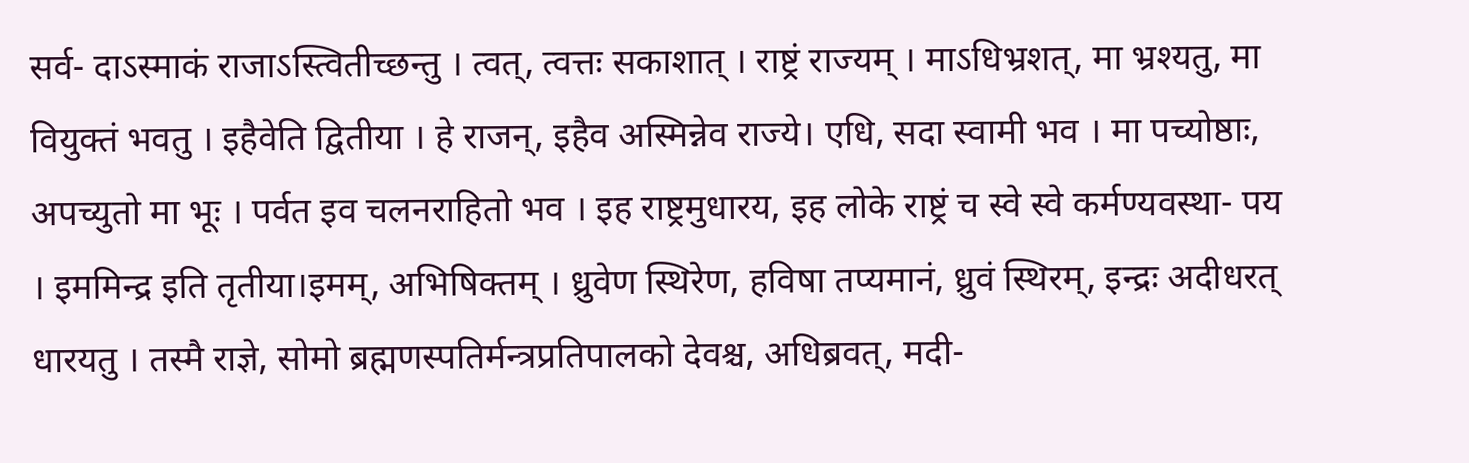सर्व- दाऽस्माकं राजाऽस्त्वितीच्छन्तु । त्वत्, त्वत्तः सकाशात् । राष्ट्रं राज्यम् । माऽधिभ्रशत्, मा भ्रश्यतु, मा वियुक्तं भवतु । इहैवेति द्वितीया । हे राजन्, इहैव अस्मिन्नेव राज्ये। एधि, सदा स्वामी भव । मा पच्योष्ठाः, अपच्युतो मा भूः । पर्वत इव चलनराहितो भव । इह राष्ट्रमुधारय, इह लोके राष्ट्रं च स्वे स्वे कर्मण्यवस्था- पय । इममिन्द्र इति तृतीया।इमम्, अभिषिक्तम् । ध्रुवेण स्थिरेण, हविषा तप्यमानं, ध्रुवं स्थिरम्, इन्द्रः अदीधरत् धारयतु । तस्मै राज्ञे, सोमो ब्रह्मणस्पतिर्मन्त्रप्रतिपालको देवश्च, अधिब्रवत्, मदी-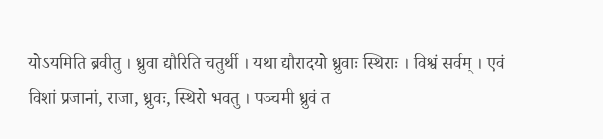योऽयमिति ब्रवीतु । ध्रुवा द्यौरिति चतुर्थी । यथा द्यौरादयो ध्रुवाः स्थिराः । विश्वं सर्वम् । एवं विशां प्रजानां, राजा, ध्रुवः, स्थिरो भवतु । पञ्चमी ध्रुवं त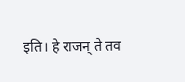इति। हे राजन् ते तव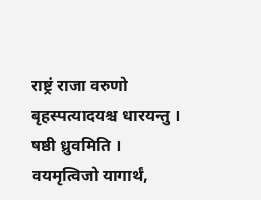राष्ट्रं राजा वरुणो बृहस्पत्यादयश्च धारयन्तु । षष्ठी ध्रुवमिति । वयमृत्विजो यागार्थं,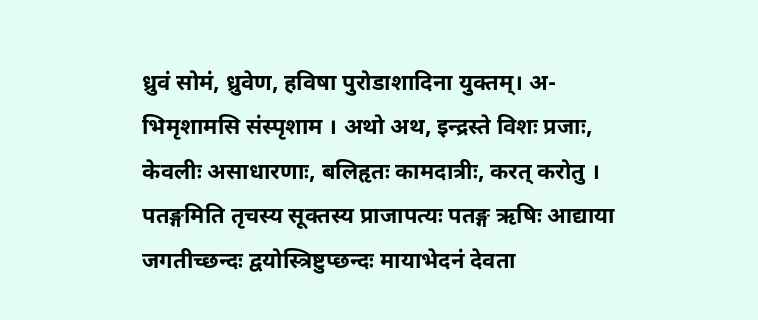ध्रुवं सोमं, ध्रुवेण, हविषा पुरोडाशादिना युक्तम्। अ- भिमृशामसि संस्पृशाम । अथो अथ, इन्द्रस्ते विशः प्रजाः, केवलीः असाधारणाः, बलिहृतः कामदात्रीः, करत् करोतु । पतङ्गमिति तृचस्य सूक्तस्य प्राजापत्यः पतङ्ग ऋषिः आद्याया जगतीच्छन्दः द्वयोस्त्रिष्टुप्छन्दः मायाभेदनं देवता